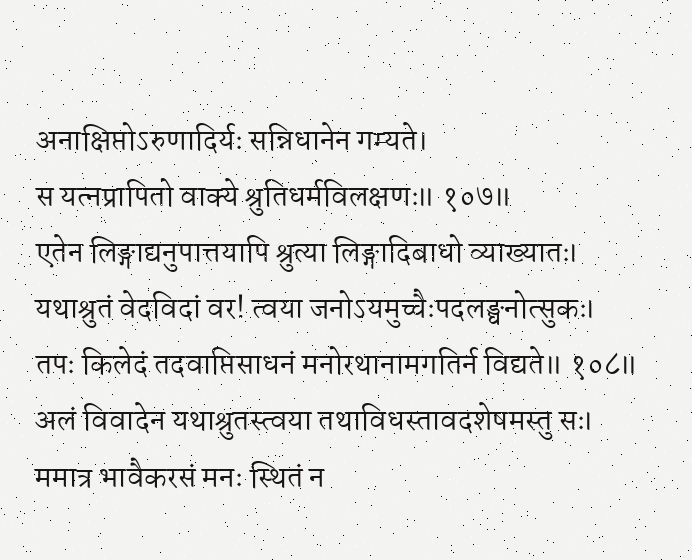अनाक्षिप्तोऽरुणादिर्यः सन्निधानेन गम्यते।
स यत्नप्रापितो वाक्ये श्रुतिधर्मविलक्षणः॥ १०७॥
एतेन लिङ्गाद्यनुपात्तयापि श्रुत्या लिङ्गादिबाधो व्याख्यातः।
यथाश्रुतं वेदविदां वर! त्वया जनोऽयमुच्चैःपदलङ्घनोत्सुकः।
तपः किलेदं तदवाप्तिसाधनं मनोरथानामगतिर्न विद्यते॥ १०८॥
अलं विवादेन यथाश्रुतस्त्वया तथाविधस्तावदशेषमस्तु सः।
ममात्र भावैकरसं मनः स्थितं न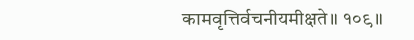कामवृत्तिर्वचनीयमीक्षते॥ १०९॥